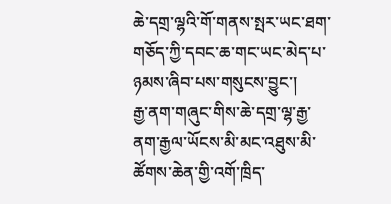ཆེ་དགྲ་ལྷའི་གོ་གནས་སྤར་ཡང་ཐག་གཅོད་ཀྱི་དབང་ཆ་གང་ཡང་མེད་པ་ཉམས་ཞིབ་པས་གསུངས་བྱུང་།
རྒྱ་ནག་གཞུང་གིས་ཆེ་དགྲ་ལྷ་རྒྱ་ནག་རྒྱལ་ཡོངས་མི་མང་འཐུས་མི་ཚོགས་ཆེན་གྱི་འགོ་ཁྲིད་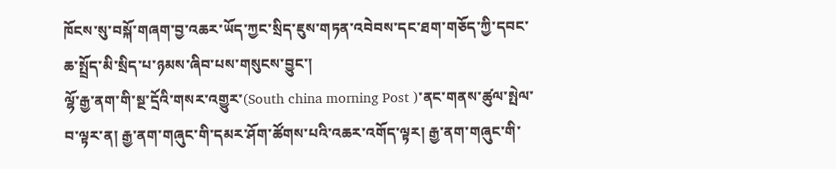ཁོངས་སུ་བསྐོ་གཞག་བྱ་འཆར་ཡོད་ཀྱང་སྲིད་ཇུས་གཏན་འབེབས་དང་ཐག་གཅོད་ཀྱི་དབང་ཆ་སྤྲོད་མི་སྲིད་པ་ཉམས་ཞིབ་པས་གསུངས་བྱུང་།
ལྷོ་རྒྱ་ནག་གི་སྔ་དྲོའི་གསར་འགྱུར་(South china morning Post )་ནང་གནས་ཚུལ་སྤེལ་བ་ལྟར་ན། རྒྱ་ནག་གཞུང་གི་དམར་ཤོག་ཚོགས་པའི་འཆར་འགོད་ལྟར། རྒྱ་ནག་གཞུང་གི་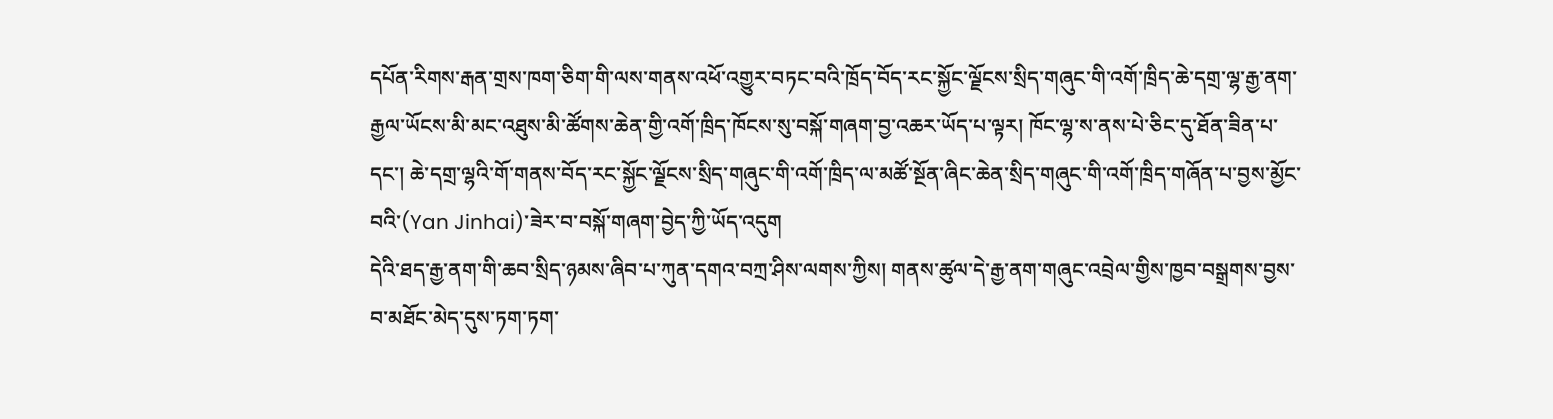དཔོན་རིགས་རྒན་གྲས་ཁག་ཅིག་གི་ལས་གནས་འཕོ་འགྱུར་བཏང་བའི་ཁྲོད་བོད་རང་སྐྱོང་ལྗོངས་སྲིད་གཞུང་གི་འགོ་ཁྲིད་ཆེ་དགྲ་ལྷ་རྒྱ་ནག་རྒྱལ་ཡོངས་མི་མང་འཐུས་མི་ཚོགས་ཆེན་གྱི་འགོ་ཁྲིད་ཁོངས་སུ་བསྐོ་གཞག་བྱ་འཆར་ཡོད་པ་ལྟར། ཁོང་ལྷ་ས་ནས་པེ་ཅིང་དུ་ཐོན་ཟིན་པ་དང་། ཆེ་དགྲ་ལྷའི་གོ་གནས་བོད་རང་སྐྱོང་ལྗོངས་སྲིད་གཞུང་གི་འགོ་ཁྲིད་ལ་མཚོ་སྔོན་ཞིང་ཆེན་སྲིད་གཞུང་གི་འགོ་ཁྲིད་གཞོན་པ་བྱས་མྱོང་བའི་(Yan Jinhai)་ཟེར་བ་བསྐོ་གཞག་བྱེད་ཀྱི་ཡོད་འདུག
དེའི་ཐད་རྒྱ་ནག་གི་ཆབ་སྲིད་ཉམས་ཞིབ་པ་ཀུན་དགའ་བཀྲ་ཤིས་ལགས་ཀྱིས། གནས་ཚུལ་དེ་རྒྱ་ནག་གཞུང་འབྲེལ་གྱིས་ཁྱབ་བསྒྲགས་བྱས་བ་མཐོང་མེད་དུས་ཏག་ཏག་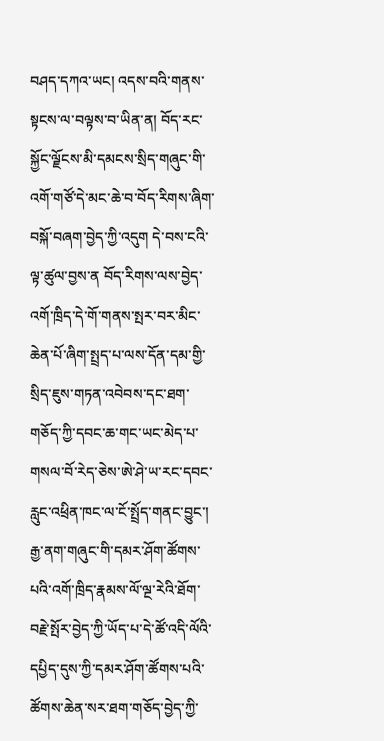བཤད་དཀའ་ཡང། འདས་བའི་གནས་སྟངས་ལ་བལྟས་བ་ཡིན་ན། བོད་རང་སྐྱོང་ལྗོངས་མི་དམངས་སྲིད་གཞུང་གི་འགོ་གཙོ་དེ་མང་ཆེ་བ་བོད་རིགས་ཞིག་བསྐོ་བཞག་བྱེད་ཀྱི་འདུག དེ་བས་ངའི་ལྟ་ཚུལ་བྱས་ན བོད་རིགས་ལས་བྱེད་འགོ་ཁྲིད་དེ་གོ་གནས་སྤར་བར་མིང་ཆེན་པོ་ཞིག་སྤྲད་པ་ལས་དོན་དམ་གྱི་སྲིད་ཇུས་གཏན་འབེབས་དང་ཐག་གཅོད་ཀྱི་དབང་ཆ་གང་ཡང་མེད་པ་གསལ་བོ་རེད་ཅེས་ཨེ་ཤེ་ཡ་རང་དབང་རླུང་འཕྲིན་ཁང་ལ་ངོ་སྤྲོད་གནང་བྱུང་།
རྒྱ་ནག་གཞུང་གི་དམར་ཤོག་ཚོགས་པའི་འགོ་ཁྲིད་རྣམས་ལོ་ལྔ་རེའི་ཐོག་བརྗེ་སྤོར་བྱེད་ཀྱི་ཡོད་པ་དེ་ཚོ་འདི་ལོའི་དཔྱིད་དུས་ཀྱི་དམར་ཤོག་ཚོགས་པའི་ཚོགས་ཆེན་སར་ཐག་གཅོད་བྱེད་ཀྱི་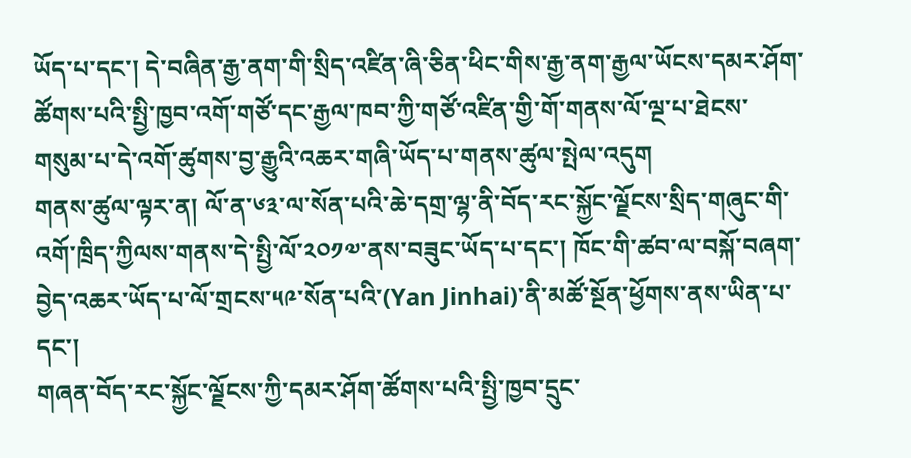ཡོད་པ་དང་། དེ་བཞིན་རྒྱ་ནག་གི་སྲིད་འཛིན་ཞི་ཅིན་ཕིང་གིས་རྒྱ་ནག་རྒྱལ་ཡོངས་དམར་ཤོག་ཚོགས་པའི་སྤྱི་ཁྱབ་འགོ་གཙོ་དང་རྒྱལ་ཁབ་ཀྱི་གཙོ་འཛིན་གྱི་གོ་གནས་ལོ་ལྔ་པ་ཐེངས་གསུམ་པ་དེ་འགོ་ཚུགས་བྱ་རྒྱུའི་འཆར་གཞི་ཡོད་པ་གནས་ཚུལ་སྤེལ་འདུག
གནས་ཚུལ་ལྟར་ན། ལོ་ན་༦༣་ལ་སོན་པའི་ཆེ་དགྲ་ལྷ་ནི་བོད་རང་སྐྱོང་ལྗོངས་སྲིད་གཞུང་གི་འགོ་ཁྲིད་ཀྱིལས་གནས་དེ་སྤྱི་ལོ་༢༠༡༧་ནས་བཟུང་ཡོད་པ་དང་། ཁོང་གི་ཚབ་ལ་བསྐོ་བཞག་བྱེད་འཆར་ཡོད་པ་ལོ་གྲངས་༥༩་སོན་པའི་(Yan Jinhai)་ནི་མཚོ་སྔོན་ཕྱོགས་ནས་ཡིན་པ་དང་།
གཞན་བོད་རང་སྐྱོང་ལྗོངས་ཀྱི་དམར་ཤོག་ཚོགས་པའི་སྤྱི་ཁྱབ་དྲུང་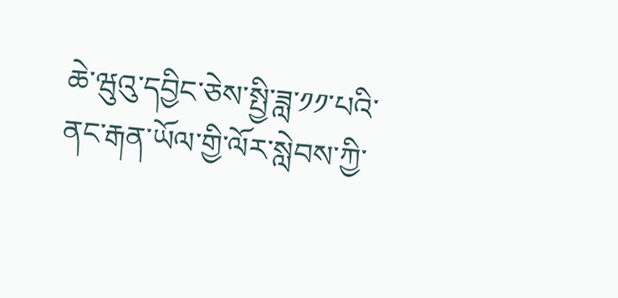ཆེ་ཝུའུ་དབྱིང་ཅེས་སྤྱི་ཟླ་༡༡་པའི་ནང་རྒན་ཡོལ་གྱི་ལོར་སླེབས་ཀྱི་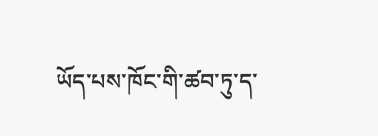ཡོད་པས་ཁོང་གི་ཚབ་ཏུ་ད་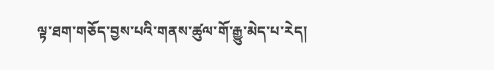ལྟ་ཐག་གཅོད་བྱས་པའི་གནས་ཚུལ་གོ་རྒྱུ་མེད་པ་རེད།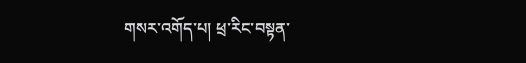གསར་འགོད་པ། ཕྲ་རིང་བསྟན་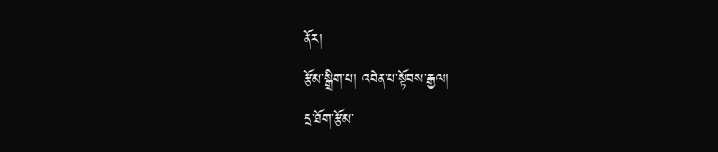ནོར།
རྩོམ་སྒྲིག་པ། འབེན་པ་སྟོབས་རྒྱལ།
དྲ་ཐོག་རྩོམ་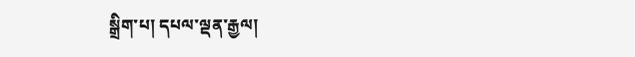སྒྲིག་པ། དཔལ་ལྡན་རྒྱལ།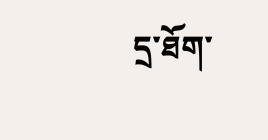དྲ་ཐོག་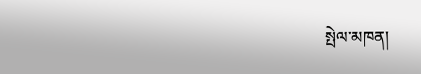སྤེལ་མཁན།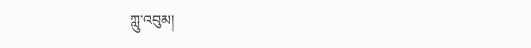ཀླུ་འབུམ།